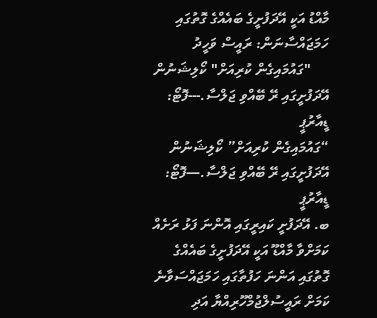މާއްޑު އަކީ އޭދަފުށީގެ ބައެއްގެ ގޮތުގައި ހަމަޖައްސާނަން: ރައީސް ވަހީދު
     "ގައުމައިގެން ކުރިއަށް" ކޯލިޝަނުން އޭދަފުށީގައި ރޭ ބޭއްވި ޖަލްސާ.---ފޮޓޯ: ޑީއާރުޕީ
“ގައުމައިގެން ކުރިއަށް” ކޯލިޝަނުން އޭދަފުށީގައި ރޭ ބޭއްވި ޖަލްސާ.—ފޮޓޯ: ޑީއާރުޕީ
ބ. އޭދަފުށީ ކައިރީގައި އޮންނަ ފަޅު ރަށެއް ކަމަށްވާ މާއްޑޫ އަކީ އޭދަފުށީގެ ބައެއްގެ ގޮތުގައި އަންނަ ހަފުތާގައި ހަމަޖައްސަވާނެ ކަމަށް ރައީސުލްޖުމްހޫރިއްޔާ އަދި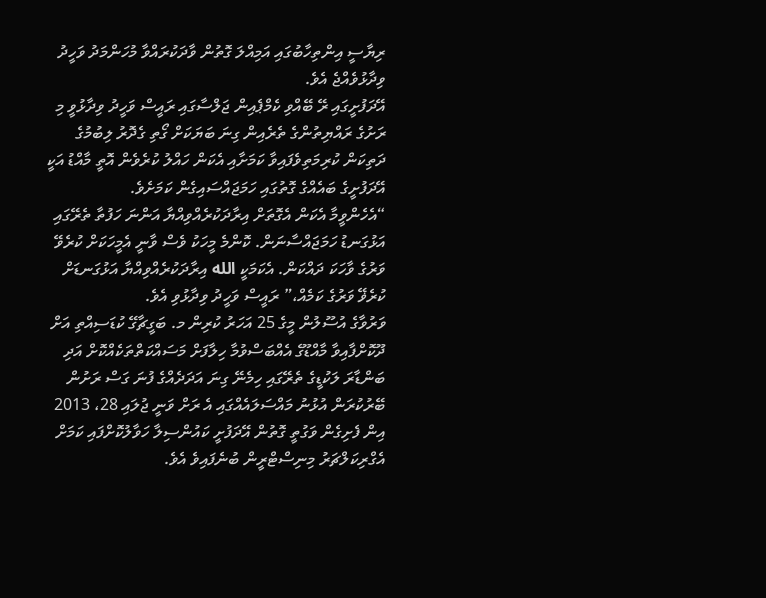ރިޔާސީ އިންތިހާބުގައި އަމިއްލަ ގޮތުން ވާދަކުރައްވާ މުހަންމަދު ވަހީދު ވިދާޅުވެއްޖެ އެވެ.
އޭދަފުށީގައި ރޭ ބޭއްވި ކެމްޕެއިން ޖަލްސާގައި ރައީސް ވަހީދު ވިދާޅުވީ މި ރަށުގެ ރައްޔިތުންގެ ތެރެއިން ގިނަ ބަޔަކަށް ގޯތި ގެދޮރު ލިބުމުގެ ދަތިކަން ކުރިމަތިވެފައިވާ ކަމަށާއި އެކަން ހައްލު ކުރެވެން އޮތީ މާއްޑު އަކީ އޭދަފުށީގެ ބައެއްގެ ގޮތުގައި ހަމަޖައްސައިގެން ކަމަށެވެ.
“އެހެންވީމާ އެކަން އެގޮތަށް އިރާދަކުރެއްވިއްޔާ އަންނަ ހަފުތާ ތެރޭގައި އަޅުގަނޑު ހަމަޖައްސާނަން. ކޮންމެ މީހަކު ވެސް ވާނީ އެމީހަކަށް ކުރެވޭ ވަރުގެ ވާހަކަ ދައްކަން. އެކަމަކީ الله އިރާދަކުރެއްވިއްޔާ އަޅުގަނޑަށް ކުރެޥޭ ވަރުގެ ކަމެއް،” ރައީސް ވަހީދު ވިދާޅުވި އެވެ.
ވަރުވާގެ އުސޫލުން މީގެ 25 އަހަރު ކުރިން މ. ބަގީޗާގޭ ކުޑަސިއްތި އަށް ދޫކޮށްފާއިވާ މާއްޑޫގެ އެއްބަސްވުމާ ހިލާފަށް މަސައްކަތްތަކެއްކޮށް އަދި ބަންޑާރަ ލަކުޑީގެ ތެރޭގައި ހިމެނޭ ގިނަ އަދަދެއްގެ ފުނަ ގަސް ރަށުން ބޭރުކުރަން އުޅުނު މައްސަލައެއްގައި އެ ރަށް ވަނީ ޖުލައި 28، 2013 އިން ފެށިގެން ވަގުތީ ގޮތުން އޭދަފުށީ ކައުންސިލާ ހަވާލުކޮށްފައި ކަމަށް އެގްރިކަލްޗަރު މިނިސްޓްރީން ބުނެފައިވެ އެވެ.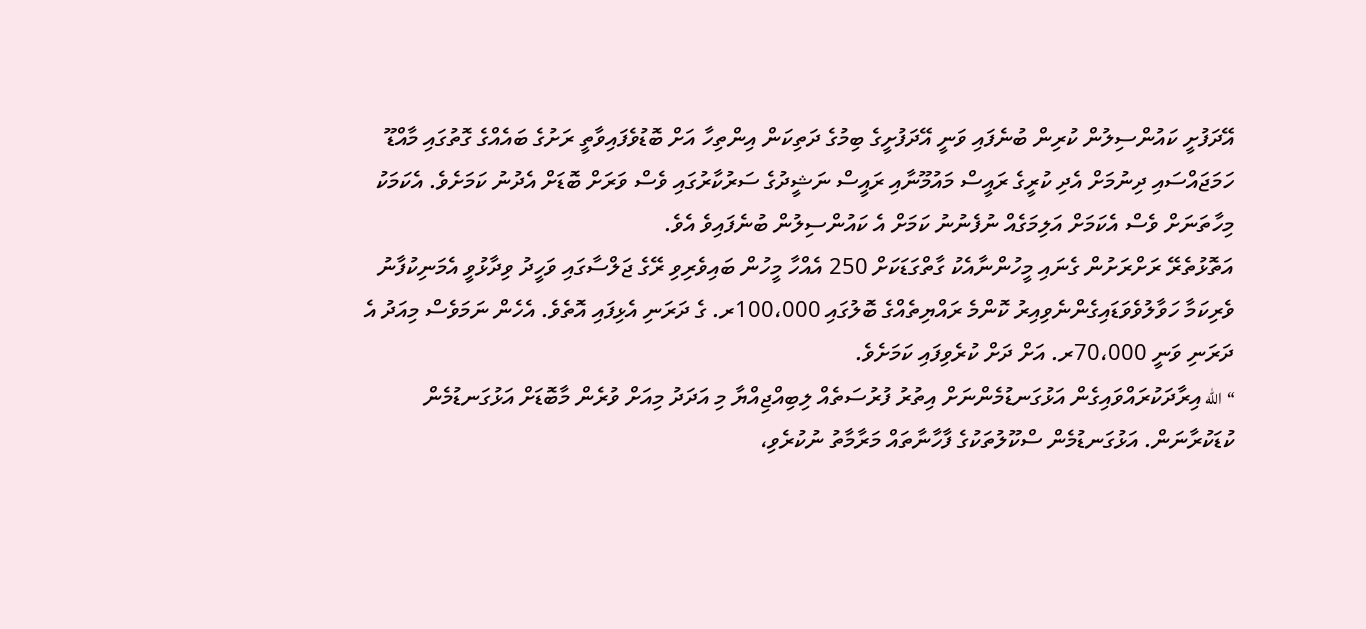އޭދަފުށީ ކައުންސިލުން ކުރިން ބުނެފައި ވަނީ އޭދަފުށީގެ ބިމުގެ ދަތިކަން އިންތިހާ އަށް ބޮޑުވެފައިވާތީ ރަށުގެ ބައެއްގެ ގޮތުގައި މާއްޑޫ ހަމަޖައްސައި ދިނުމަށް އެދި ކުރީގެ ރައީސް މައުމޫނާއި ރައީސް ނަޝީދުގެ ސަރުކާރުގައި ވެސް ވަރަށް ބޮޑަށް އެދުނު ކަމަށެވެ. އެކަމަކު މިހާތަނަށް ވެސް އެކަމަށް އަލިމަގެއް ނުފެނުނު ކަމަށް އެ ކައުންސިލުން ބުނެފައިވެ އެވެ.
އަތޮޅުތެރޭ ރަށްރަށުން ގެނައި މީހުންނާއެކު ގާތްގަޑަކަށް 250 އެއްހާ މީހުން ބައިވެރިވި ރޭގެ ޖަލްސާގައި ވަހީދު ވިދާޅުވީ އެމަނިކުފާނު ވެރިކަމާ ހަވާލުވެވަޑައިގެންނެވިއިރު ކޮންމެ ރައްޔިތެއްގެ ބޮލުގައި 100،000ރ. ގެ ދަރަނި އެޅިފައި އޮތެވެ. އެހެން ނަމަވެސް މިއަދު އެ ދަރަނި ވަނީ 70،000ރ. އަށް ދަށް ކުރެވިފައި ކަމަށެވެ.
“الله އިރާދަކުރައްވައިގެން އަޅުގަނޑުމެންނަށް އިތުރު ފުރުސަތެއް ލިބިއްޖިއްޔާ މި އަދަދު މިއަށް ވުރެން މާބޮޑަށް އަޅުގަނޑުމެން ކުޑަކުރާނަން. އަޅުގަނޑުމެން ސްކޫލުތަކުގެ ފާހާނާތައް މަރާމާތު ނުކުރެވި،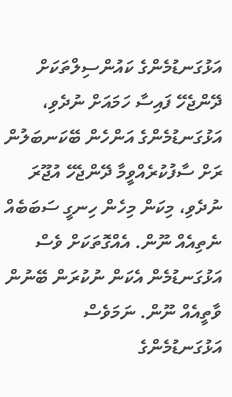އަޅުގަނޑުމެންގެ ކައުންސިލްތަކަށް ދޭންޖެހޭ ފައިސާ ހަމައަށް ނުދެވި، އަޅުގަނޑުމެންގެ އަންހެން ބޭކަނބަލުން ރަށް ސާފުކުރެއްވީމާ ދޭންޖެހޭ އުޖޫރަ ނުދެވި، މިކަން މިހެން ހިނގީ ސަބަބެއް ނެތިއެއް ނޫން. އެއްގޮތަކަށް ވެސް އަޅުގަނޑުމެން އެކަން ނުކުރަން ބޭނުން ވާތީއެއް ނޫން. ނަމަވެސް އަޅުގަނޑުމެންގެ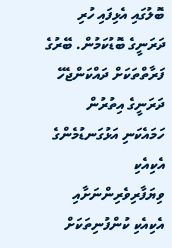ބޮލުގައި އެޅިފައި ހުރި ދަރަނީގެ ބޮޑުކަމުން. ބޭރުގެ ފަރާތްތަކަށް ދައްކަންޖެހޭ ދަރަނީގެ އިތުރުން ހަމައެކަނި އަޅުގަނޑުމެންގެ އެކިއެކި ވިޔަފާރިވެރިންނަށާއި އެކިއެކި ކުންފުނިތަކަށް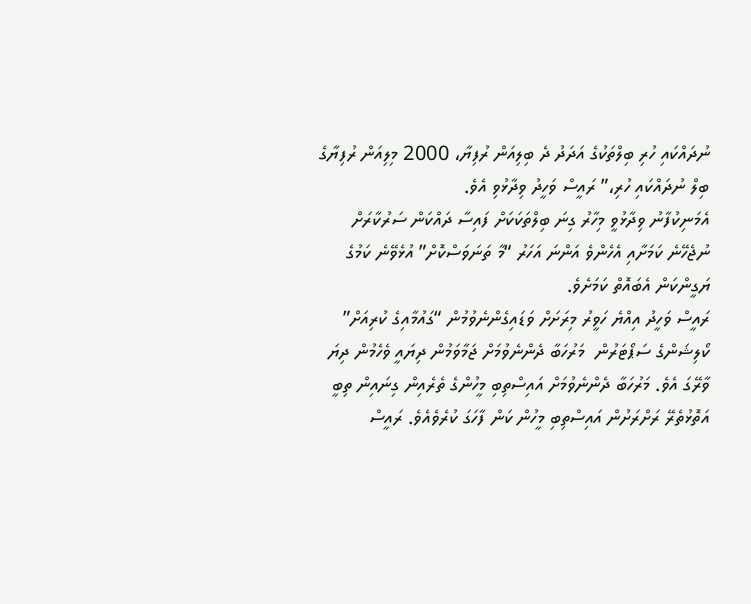ނުދައްކައި ހުރި ބިލްތަކުގެ އަދަދު ދެ ބިލިއަން ރުފިޔާ، 2000 މިލިއަން ރުފިޔާގެ ބިލް ނުދައްކައި ހުރި،” ރައީސް ވަހީދު ވިދާޅުވި އެވެ.
އެމަނިކުފާނު ވިދާޅުވީ މިހާރު ގިނަ ބިލްތަކަކަށް ފައިސާ ދައްކަން ސަރުކާރަށް ނުޖެހޭނެ ކަމަށާއި އެހެންވެ އަންނަ އަހަރު “މާ ތަނަވަސްކޮށް” އުޅެވޭނެ ކަމުގެ ޔަގީންކަން އެބައޮތް ކަމަށެވެ.
ރައީސް ވަހީދު އިއްޔެ ހަވީރު މިރަށަށް ވަޑައިގެންނެވުމުން “ގައުމާއިގެ ކުރިއަށް” ކޯލިޝަންގެ ސަޕޯޓަރުން  މަރުހަބާ ދެންނެވުމަށް ޖަމާވަމުން ދިޔައީ ވެހެމުން ދިޔަ ވާރޭގަ އެވެ. މަރުހަބާ ދެންނެވުމަށް އައިސްތިބި މީހުންގެ ތެރެއިން ގިނައިން ތިބީ އަތޮޅުތެރޭ ރަށްރަށުން އައިސްތިބި މީހުން ކަން ފާހަގަ ކުރެވެއެވެ. ރައީސް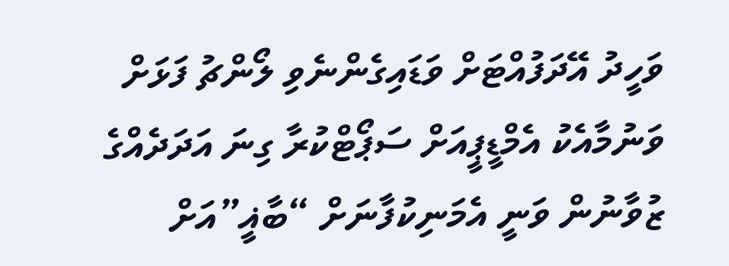ވަހީދު އޭދަފުއްޓަށް ވަޑައިގެންނެވި ލޯންޗު ފަޅަށް ވަނުމާއެކު އެމްޑީޕީއަށް ސަޕޯޓްކުރާ ގިނަ އަދަދެއްގެ ޒުވާނުން ވަނީ އެމަނިކުފާނަށް “ބާޣީ”އަށް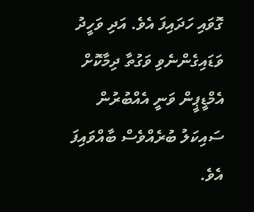ގޮވައި ހަދައިފަ އެވެ. އަދި ވަހީދު ވަޑައިގެންނެވި ވަގުތާ ދިމާކޮށް އެމްޑީޕީން ވަނީ އެއްބުރުން ސައިކަލު ބުރެއްވެސް ބާއްވައިފަ އެވެ.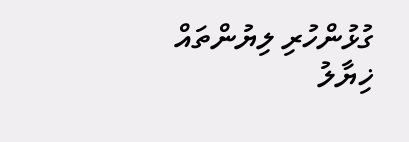ގުޅުންހުރި ލިޔުންތައް
ޚިޔާލު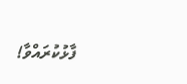ފާޅުކުރައްވާ!